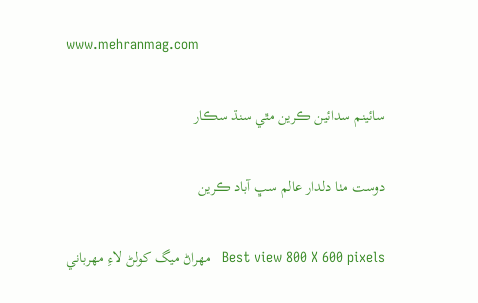www.mehranmag.com

سائينم سدائين ڪرين مٿي سنڌ سڪار

دوست مٺا دلدار عالم سڀ آباد ڪرين

Best view 800 X 600 pixels   مهراڻ ميگ کولڻ لاءِ مهرباني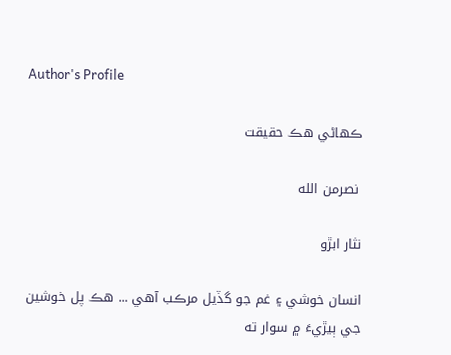Author's Profile

ڪهاڻي هڪ حقيقت

 نصرمن الله

نثار ابڙو

انسان خوشي ۽ غم جو گڏيل مرڪب آهي ... هڪ پل خوشين جي ٻيڙيءَ ۾ سوار ته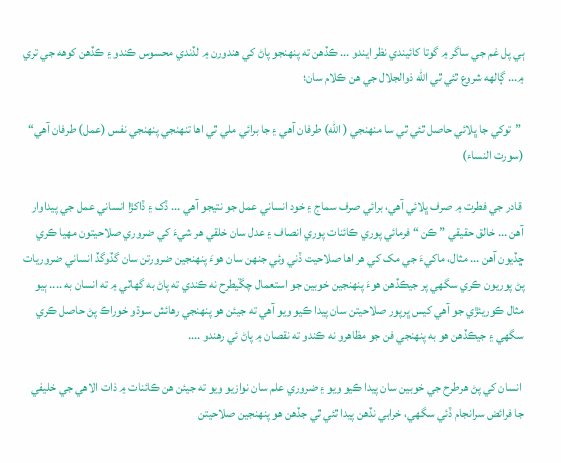ٻي پل غم جي ساگر ۾ گوتا کائيندي نظر ايندو ... ڪڏهن ته پنهنجو پاڻ کي هندورن ۾ لڏندي محسوس ڪندو ۽ ڪڏهن کوهه جي تري ۾... ڳالهه شروع ٿئي ٿي الله ذوالجلال جي هن ڪلام سان؛

 ”توکي جا ڀلائي حاصل ٿئي ٿي سا منهنجي ( الله) طرفان آهي ۽ جا برائي ملي ٿي اها تنهنجي پنهنجي نفس (عمل) طرفان آهي“ (سورت النساء)

 قادر جي فطرت ۾ صرف ڀلائي آهي، برائي صرف سماج ۽ خود انساني عمل جو نتيجو آهي ... ڏک ۽ ڏاکڙا انساني عمل جي پيداوار آهن ... خالق حقيقي ” ڪن “ فرمائي پوري ڪائنات پوري انصاف ۽ عدل سان خلقي هر شيءَ کي ضروري صلاحيتون مهيا ڪري ڇڏيون آهن ... مثال، ماکيءَ جي مک کي هر اها صلاحيت ڏني وئي جنھن سان هوءَ پنهنجين ضرورتن سان گڏوگڏ انساني ضروريات پڻ پوريون ڪري سگھي پر جيڪڏهن هوءَ پنهنجين خوبين جو استعمال چڱيطرح نه ڪندي ته پاڻ به گھاٽي ۾ ته انسان به .... ٻيو مثال ڪوريئڙي جو آهي کيس ڀرپور صلاحيتن سان پيدا ڪيو ويو آهي ته جيئن هو پنهنجي رهائش سوڌو خوراڪ پڻ حاصل ڪري سگھي ۽ جيڪڏهن هو به پنهنجي فن جو مظاهرو نه ڪندو ته نقصان ۾ پاڻ ئي رهندو ....

 انسان کي پڻ هرطرح جي خوبين سان پيدا ڪيو ويو ۽ ضروري علم سان نوازيو ويو ته جيئن هن ڪائنات ۾ ذات الاهي جي خليفي جا فرائض سرانجام ڏئي سگھي، خرابي نڏهن پيدا ٿئي ٿي جڏهن هو پنهنجين صلاحيتن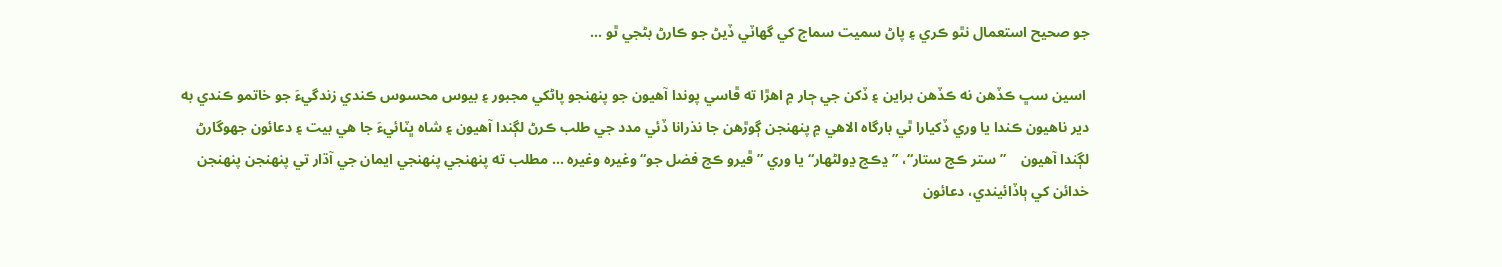جو صحيح استعمال نٿو ڪري ۽ پاڻ سميت سماج کي گھاٽي ڏيڻ جو ڪارڻ بڻجي ٿو ...

 اسين سڀ ڪڏهن نه ڪڏهن براين ۽ ڏکن جي ڄار ۾ اهڙا ته ڦاسي پوندا آهيون جو پنهنجو پاڻکي مجبور ۽ بيوس محسوس ڪندي زندگيءَ جو خاتمو ڪندي به دير ناهيون ڪندا يا وري ڏکيارا ٿي بارگاه الاهي ۾ پنهنجن ڳوڙهن جا نذرانا ڏئي مدد جي طلب ڪرڻ لڳندا آهيون ۽ شاه ڀٽائيءَ جا هي بيت ۽ دعائون جھوگارڻ لڳندا آهيون    ”ستر ڪج ستار“، ”ڍڪج ڍولڻهار“ يا وري ” ڦيرو ڪج فضل جو“ وغيره وغيره ... مطلب ته پنهنجي پنهنجي ايمان جي آڌار تي پنهنجن پنهنجن خدائن کي ٻاڏائيندي، دعائون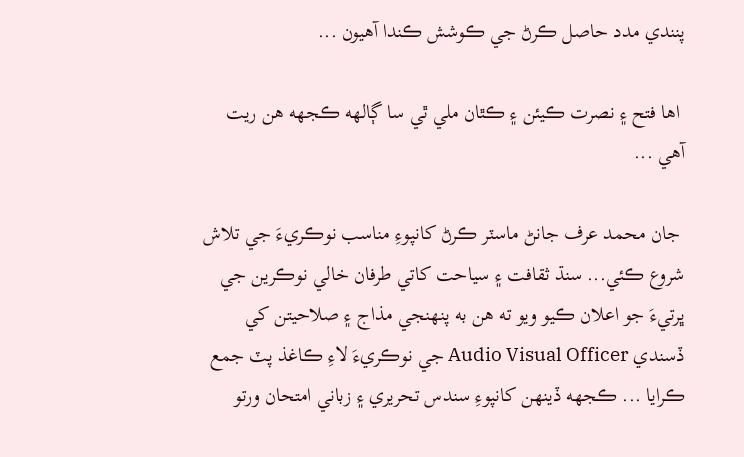پنندي مدد حاصل ڪرڻ جي ڪوشش ڪندا آهيون ...

 اها فتح ۽ نصرت ڪيئن ۽ ڪٿان ملي ٿي سا ڳالهه ڪجھه هن ريت آهي ...

 جان محمد عرف جانڻ ماسٽر ڪرڻ کانپوءِ مناسب نوڪريءَ جي تلاش شروع ڪئي... سنڌ ثقافت ۽ سياحت کاتي طرفان خالي نوڪرين جي ڀرتيءَ جو اعلان ڪيو ويو ته هن به پنهنجي مذاج ۽ صلاحيتن کي ڏسندي Audio Visual Officer جي نوڪريءَ لاءِ ڪاغذ پٽ جمع ڪرايا ... ڪجھه ڏينهن کانپوءِ سندس تحريري ۽ زباني امتحان ورتو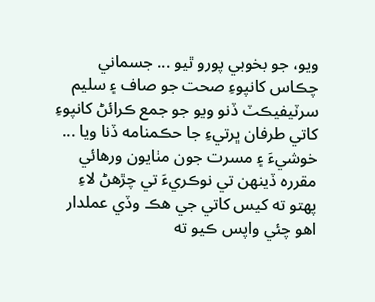ويو، جو بخوبي پورو ٿيو ... جسماني چڪاس کانپوءِ صحت جو صاف ۽ سليم سرٽيفيڪٽ ڏنو ويو جو جمع ڪرائڻ کانپوءِ کاتي طرفان ڀرتيءِ جا حڪمنامه ڏنا ويا ... خوشيءَ ۽ مسرت جون مٺايون ورهائي مقرره ڏينهن تي نوڪريءَ تي چڙهڻ لاءِ پهتو ته کيس کاتي جي هڪ وڏي عملدار اهو چئي واپس ڪيو ته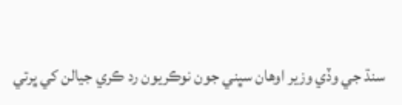سنڌ جي وڏي وزير اوهان سڀني جون نوڪريون رد ڪري جيالن کي ڀرتي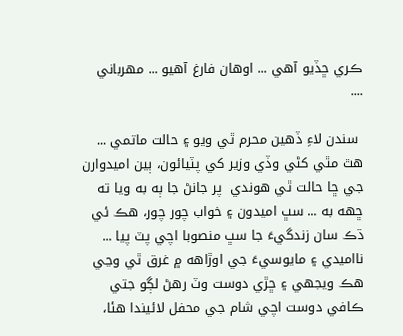ڪري ڇڏيو آهي ... اوهان فارغ آهيو ... مهرباني ....

 سندن لاءِ ڏهين محرم ٿي ويو ۽ حالت ماتمي ... هٿ مٿي کڻي وڏي وزير کي پٽيائون، ٻين اميدوارن جي ڇا حالت ٿي هوندي  پر جانڻ جا ٻه به ويا ته ڇهه به ... سڀ اميدون ۽ خواب چور چور، هڪ ئي ڌڪ سان زندگيءَ جا سڀ منصوبا اچي پٽ پيا ... نااميدي ۽ مايوسيءَ جي اوڙاهه ۾ غرق ٿي وڃي هڪ ويجھي ۽ ڇڙي دوست وٽ رهڻ لڳو جتي ڪافي دوست اچي شام جي محفل لائيندا هئا،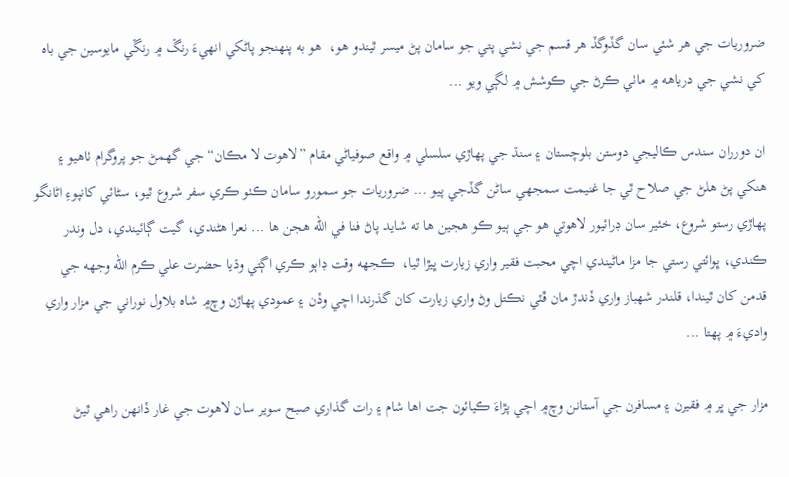ضروريات جي هر شئي سان گڏوگڏ هر قسم جي نشي پتي جو سامان پڻ ميسر ٿيندو هو،  هو به پنهنجو پاڻکي انهيءَ رنڱ ۾ رنڱي مايوسين جي باه کي نشي جي درياهه ۾ ماٺي ڪرڻ جي ڪوشش ۾ لڳي ويو ...

ان دورران سندس ڪاليجي دوستن بلوچستان ۽ سنڌ جي پهاڙي سلسلي ۾ واقع صوفياڻي مقام ”لاهوت لا مڪان“ جي گھمڻ جو پروگرام ٺاهيو ۽ هنکي پڻ هلڻ جي صلاح ٿي جا غنيمت سمجھي ساڻن گڏجي پيو ... ضروريات جو سمورو سامان ڪٺو ڪري سفر شروع ٿيو، سڻائي کانپوءِ اڻانگو پهاڙي رستو شروع، خئير سان ڊرائيور لاهوتي هو جي ٻيو ڪو هجين ها ته شايد پاڻ فنا في الله هجن ها ... نعرا هڻندي، گيت ڳائيندي، دل وندر ڪندي، ڀوائتي رستي جا مزا ماڻيندي اچي محبت فقير واري زيارت ڀيڙا ٿيا،  ڪجھه وقت ڊاٻو ڪري اڳتي وڌيا حضرت علي ڪرم الله وجھه جي قدمن کان ٿيندا، قلندر شهباز واري ڏندڙ مان ڦٽي نڪتل وڻ واري زيارت کان گذرندا اچي وڏن ۽ عمودي پهاڙن وچ۾ شاه بلاول نوراني جي مزار واري واديءَ ۾ پهتا ...

مزار جي ڀر ۾ فقيرن ۽ مسافرن جي آستانن وچ۾ اچي پڙاءَ ڪيائون جت اها شام ۽ رات گذاري صبح سوير سان لاهوت جي غار ڏانهن راهي ٿيڻ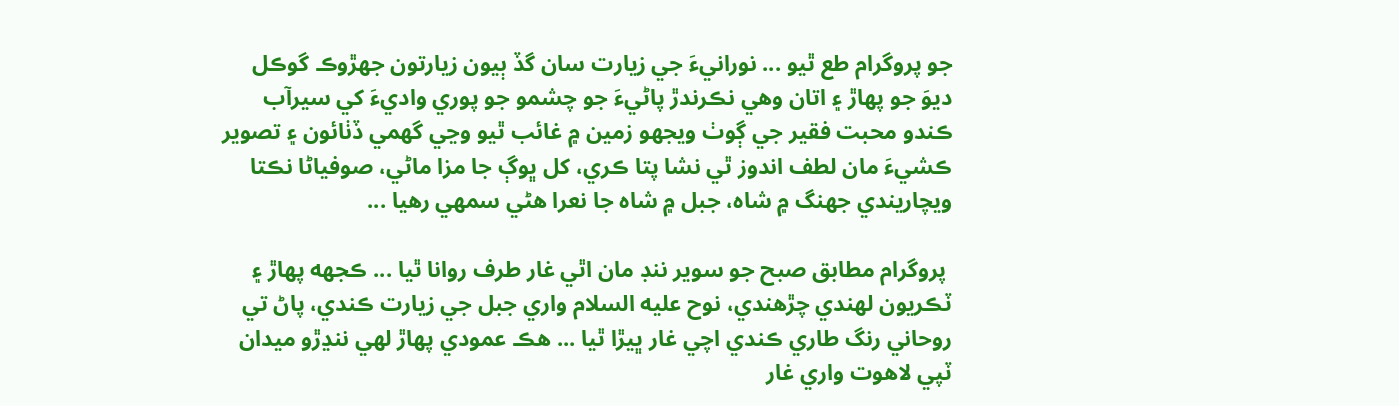جو پروگرام طع ٿيو ... نورانيءَ جي زيارت سان گڏ ٻيون زيارتون جهڙوڪ گوڪل ديوَ جو پهاڙ ۽ اتان وهي نڪرندڙ پاڻيءَ جو چشمو جو پوري واديءَ کي سيرآب ڪندو محبت فقير جي ڳوٺ ويجھو زمين ۾ غائب ٿيو وڃي گھمي ڏٺائون ۽ تصوير ڪشيءَ مان لطف اندوز ٿي نشا پتا ڪري، کل ڀوڳ جا مزا ماڻي، صوفياڻا نڪتا ويچاريندي جھنگ ۾ شاه، جبل ۾ شاه جا نعرا هڻي سمهي رهيا ...

 پروگرام مطابق صبح جو سوير ننڊ مان اٿي غار طرف روانا ٿيا ... ڪجھه پهاڙ ۽ ٽڪريون لهندي چڙهندي، نوح عليه السلام واري جبل جي زيارت ڪندي، پاڻ تي روحاني رنگ طاري ڪندي اچي غار ڀيڙا ٿيا ... هڪ عمودي پهاڙ لهي ننڍڙو ميدان ٽپي لاهوت واري غار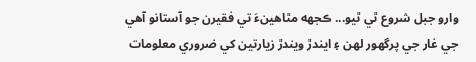وارو جبل شروع ٿي ٿيو... ڪجھه مٿاهينءَ تي فقيرن جو آستانو آهي جي غار جي پرگھور لهن ۽ ايندڙ ويندڙ زيارتين کي ضروري معلومات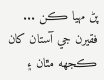پڻ مهيا ڪن ... فقيرن جي آستان کان ڪجھه مٿان ۽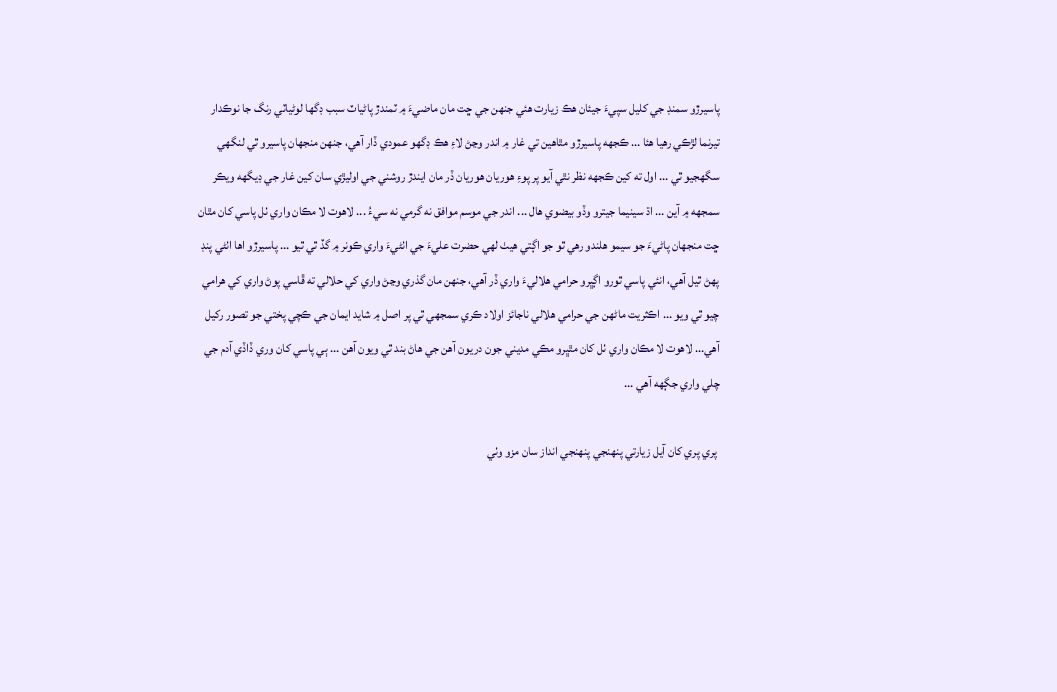پاسيرڙو سمنڊ جي کليل سپيءَ جيئان هڪ زيارت هئي جنهن جي ڇت مان ماضيءَ ۾ ٽمندڙ پاڻياٽ سبب ڊگھا لوڻياٽي رنگ جا نوڪدار تيرنما لڙڪي رهيا هئا ... ڪجھه پاسيرڙو مٿاهين تي غار ۾ اندر وڃڻ لاءِ هڪ ڊگھو عمودي ڏار آهي، جنهن منجھان پاسيرو ٿي لنگھي سگھجيو ٿي ... اول ته کين ڪجھه نظر نٿي آيو پر پوءِ هوريان هوريان ڏر مان ايندڙ روشني جي اوليڙي سان کين غار جي ڊيگھه ويڪر سمجھه ۾ آين ... اڌ سينيما جيترو وڏو بيضوي هال ... اندر جي موسم موافق نه گرمي نه سيءُ ... لاهوت لا مڪان واري ٺل پاسي کان مٿان ڇت منجھان پاڻيءَ جو سيمو هلندو رهي ٿو جو اڳتي هيٺ لهي حضرت عليءَ جي اٺڻيءَ واري ڪونر ۾ گڏ ٿي ٿيو ... پاسيرڙو اها اٺڻي پنڊ پهڻ ٿيل آهي، انئي پاسي ٿورو اڳڀرو حرامي هلاليءَ واري ڏر آهي، جنهن مان گذري وڃڻ واري کي حلالي ته ڦاسي پوڻ واري کي هرامي چيو ٿي ويو ... اڪثريت ماڻهن جي حرامي هلالي ناجائز اولاد ڪري سمجھي ٿي پر اصل ۾ شايد ايمان جي ڪچي پختي جو تصور رکيل آهي... لاهوت لا مڪان واري ٺل کان مٿڀرو مڪي مديني جون دريون آهن جي هاڻ بند ٿي ويون آهن ... ٻي پاسي کان وري ڏاڏي آدم جي چلي واري جڳهه آهي ...

 پري پري کان آيل زيارتي پنهنجي پنهنجي انداز سان مزو وٺي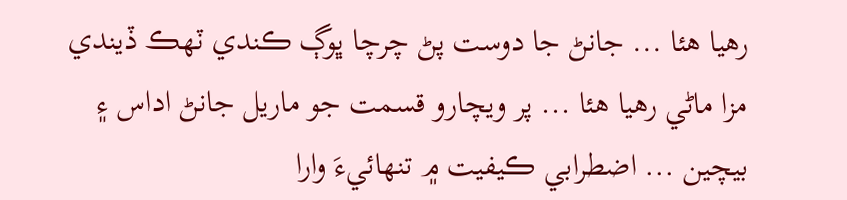رهيا هئا ... جانڻ جا دوست پڻ چرچا ڀوڳ ڪندي ٽهڪ ڏيندي مزا ماڻي رهيا هئا ... پر ويچارو قسمت جو ماريل جانڻ اداس ۽ بيچين ... اضطرابي ڪيفيت ۾ تنهائيءَ وارا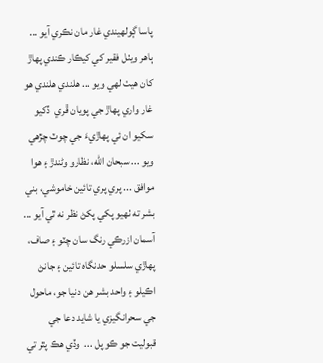پاسا ڳولهيندي غار مان نڪري آيو ... ٻاهر ويٺل فقير کي کيڪار ڪندي پهاڙ کان هيٺ لهي ويو ... هلندي هلندي هو غار واري پهاڙ جي پويان ڦري  ڏکيو سکيو ان ئي پهاڙيءَ جي چوٽ چڙهي ويو ... سبحان الله، نظارو وڻندڙ ۽ هوا موافق ... پري پري تائين خاموشي، بني بشر ته ٺهيو پکي پکڻ نظر نه ٿي آيو ... آسمان ازرڪي رنگ سان چٽو ۽ صاف، پهاڙي سلسلو حدنگاه تائين ۽ جانڻ اڪيلو ۽ واحد بشر هن دنيا جو، ماحول جي سحرانگيزي يا شايد دعا جي قبوليت جو ڪو پل ...  وڏي هڪ پٿر تي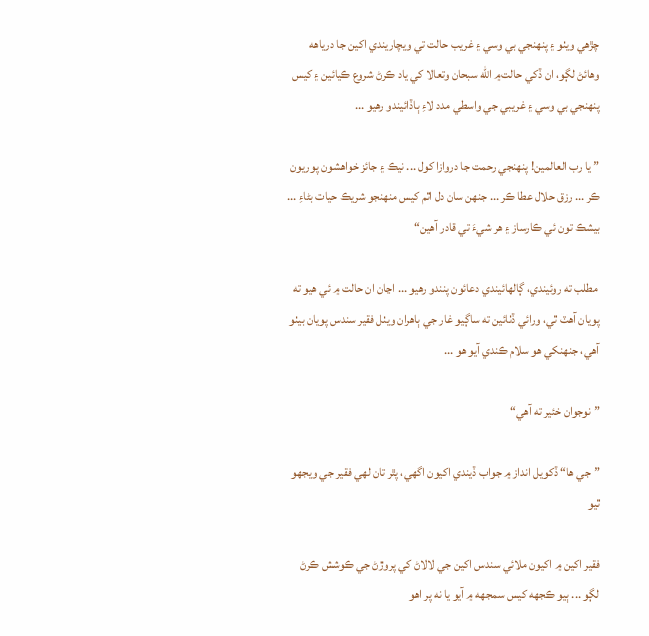چڙهي ويٺو ۽ پنهنجي بي وسي ۽ غريب حالت تي ويچاريندي اکين جا درياهه وهائڻ لڳو، ان ڏکي حالت۾ الله سبحان وتعالا کي ياد ڪرڻ شروع ڪيائين ۽ کيس پنهنجي بي وسي ۽ غريبي جي واسطي مدد لاءِ ٻاڏائيندو رهيو ...

” يا رب العالمين! پنهنجي رحمت جا دروازا کول ... نيڪ ۽ جائز خواهشون پوريون ڪر ... رزق حلال عطا ڪر ... جنهن سان دل اٿم کيس منهنجو شريڪ حيات بڻاءِ ... بيشڪ تون ئي ڪارساز ۽ هر شيءَ تي قادر آهين“

 مطلب ته روئيندي، ڳالهائيندي دعائون پنندو رهيو ... اڃان ان حالت ۾ ئي هيو ته پويان آهٽ ٿي، ورائي ڏٺائين ته ساڳيو غار جي ٻاهران ويٺل فقير سندس پويان بيٺو آهي، جنهنکي هو سلام ڪندي آيو هو ...

”نوجوان خئير ته آهي“

”جي ها“ ڏکويل انداز ۾ جواب ڏيندي اکيون اگھي، پٿر تان لهي فقير جي ويجھو ٿيو

فقير اکين ۾ اکيون ملائي سندس اکين جي لالاڻ کي پروڙڻ جي ڪوشش ڪرڻ لڳو ... ٻيو ڪجھه کيس سمجھه ۾ آيو يا نه پر اهو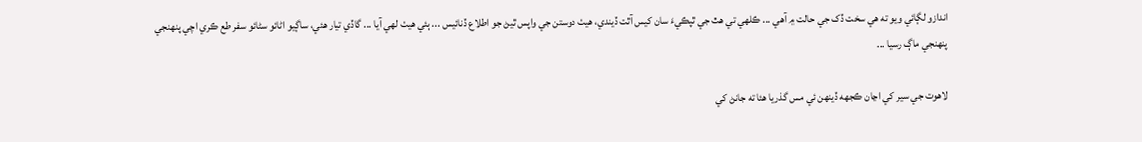اندازو لڳائي ويو ته هي سخت ڏک جي حالت ۾ آهي ... ڪلهي تي هٿ جي ٿپڪيءَ سان کيس آٿت ڏيندي، هيٺ دوستن جي واپس ٿيڻ جو اطلاع ڏنائيس ... ٻئي هيٺ لهي آيا ... گاڏي تيار هئي، ساڳيو اڻائو سڻائو سفر طع ڪري اچي پنهنجي پنهنجي ماڳ رسيا ...

لاهوت جي سير کي اڃان ڪجھه ڏينهن ئي مس گذريا هئا ته جانڻ کي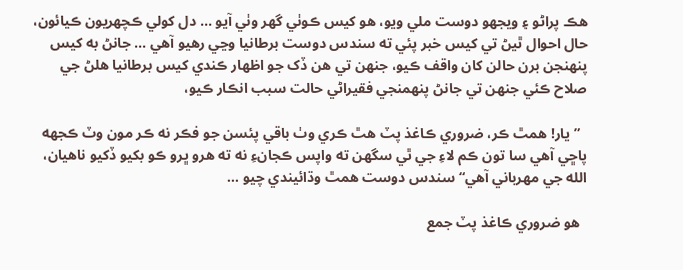هڪ پراڻو ۽ ويجھو دوست ملي ويو، هو کيس ڪوٺي گھر وٺي آيو ... دل کولي ڪچهريون ڪيائون، حال احوال ٿيڻ تي کيس خبر پئي ته سندس دوست برطانيا وڃي رهيو آهي ... جانڻ به کيس پنهنجن برن حالن کان واقف ڪيو، جنهن تي هن ڏک جو اظهار ڪندي کيس برطانيا هلڻ جي صلاح ڪئي جنهن تي جانڻ پنهمنجي فقيراڻي حالت سبب انڪار ڪيو،

  ”يار! همٿ ڪر، ضروري ڪاغذ پٽ هٿ ڪري وٺ باقي پئسن جو فڪر نه ڪر مون وٽ ڪجھه پاڇي آهي سا تون ڪم لاءِ جي ٿي سگھن ته واپس ڪجانءِ نه ته هرو ڀرو ڪو بکيو ڏکيو ناهيان، الله جي مهرباني آهي“ سندس دوست همٿ وڌائيندي چيو ...

  هو ضروري ڪاغذ پٽ جمع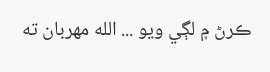ڪرڻ ۾ لڳي ويو ... الله مهربان ته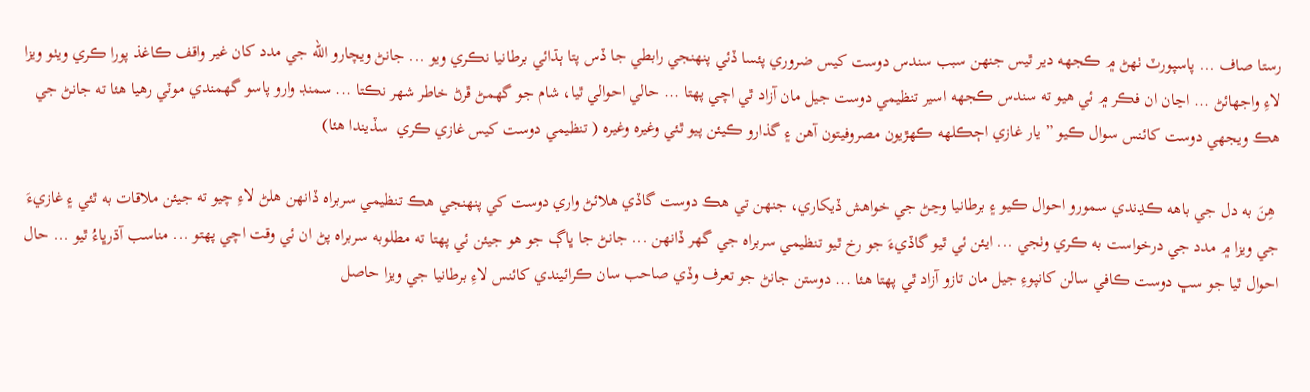رستا صاف ... پاسپورٽ ٺهڻ ۾ ڪجهه دير ٿيس جنهن سبب سندس دوست کيس ضروري پئسا ڏئي پنهنجي رابطي جا ڏس پتا ٻڌائي برطانيا نڪري ويو ... جانڻ ويچارو الله جي مدد کان غير واقف ڪاغذ پورا ڪري ويٺو ويزا لاءِ واجھائڻ ... اڃان ان فڪر ۾ ئي هيو ته سندس ڪجھه اسير تنظيمي دوست جيل مان آزاد ٿي اچي پهتا ... حالي احوالي ٿيا، شام جو گھمڻ ڦرڻ خاطر شهر نڪتا ... سمنڊ وارو پاسو گھمندي موٽي رهيا هئا ته جانڻ جي هڪ ويجھي دوست کائنس سوال ڪيو ” يار غازي اڄڪلهه ڪهڙيون مصروفيتون آهن ۽ گذارو ڪيئن پيو ٿئي وغيره وغيره ( تنظيمي دوست کيس غازي ڪري  سڏيندا هئا)

 هِنَ به دل جي باهه ڪڍندي سمورو احوال ڪيو ۽ برطانيا وڃڻ جي خواهش ڏيکاري، جنهن تي هڪ دوست گاڏي هلائڻ واري دوست کي پنهنجي هڪ تنظيمي سربراه ڏانهن هلڻ لاءِ چيو ته جيئن ملاقات به ٿئي ۽ غازيءَ جي ويزا ۾ مدد جي درخواست به ڪري وٺجي ... ايئن ئي ٿيو گاڏيءَ جو رخ ٿيو تنظيمي سربراه جي گھر ڏانهن ... جانڻ جا ڀاڳ جو هو جيئن ئي پهتا ته مطلوبه سربراه پڻ ان ئي وقت اچي پهتو ... مناسب آڌرڀاءُ ٿيو ... حال احوال ٿيا جو سڀ دوست ڪافي سالن کانپوءِ جيل مان تازو آزاد ٿي پهتا هئا ... دوستن جانڻ جو تعرف وڏي صاحب سان ڪرائيندي کائنس لاءِ برطانيا جي ويزا حاصل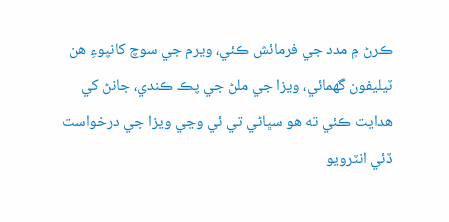ڪرڻ ۾ مدد جي فرمائش ڪئي، ويرم جي سوچ کانپوءِ هن ٽيليفون گھمائي، ويزا جي ملڻ جي پڪ ڪندي، جانڻ کي هدايت ڪئي ته هو سڀاڻي تي ئي وڃي ويزا جي درخواست ڏئي انٽرويو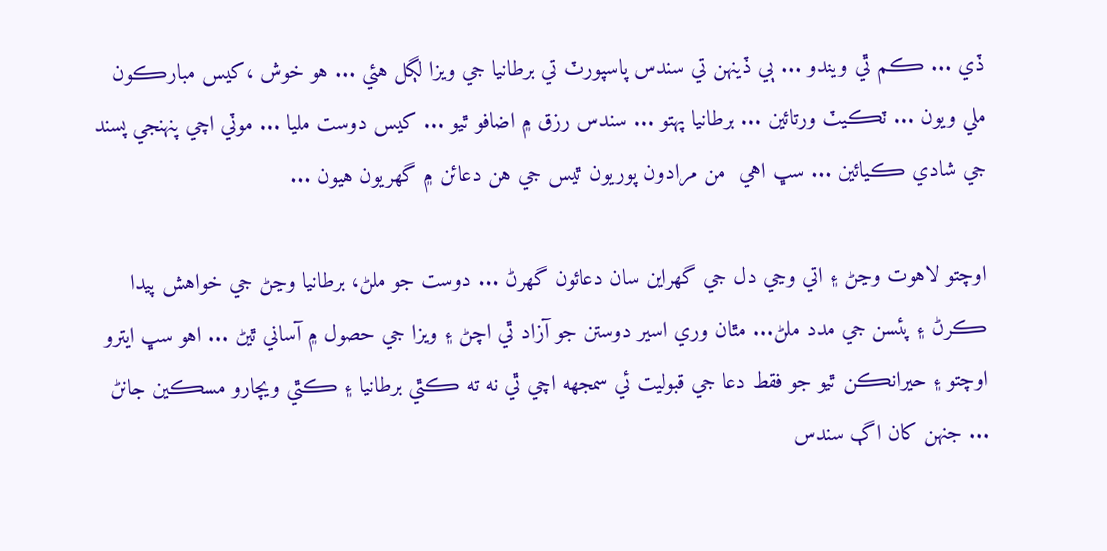ڏي ... ڪم ٿي ويندو ... ٻي ڏينهن تي سندس پاسپورٽ تي برطانيا جي ويزا لڳل هئي ... هو خوش ،کيس مبارڪون ملي ويون ... ٽڪيٽ ورتائين ... برطانيا پهتو ... سندس رزق ۾ اضافو ٿيو ... کيس دوست مليا ... موٽي اچي پنهنجي پسند جي شادي ڪيائين ... سڀ اهي  من مرادون پوريون ٿيس جي هن دعائن ۾ گھريون هيون ...

اوچتو لاهوت وڃڻ ۽ اتي وڃي دل جي گھراين سان دعائون گھرڻ ... دوست جو ملڻ، برطانيا وڃڻ جي خواهش پيدا ڪرڻ ۽ پئسن جي مدد ملڻ... مٿان وري اسير دوستن جو آزاد ٿي اچڻ ۽ ويزا جي حصول ۾ آساني ٿيڻ ... اهو سڀ ايترو اوچتو ۽ حيرانڪن ٿيو جو فقط دعا جي قبوليت ئي سمجھه اچي ٿي نه ته ڪٿي برطانيا ۽ ڪٿي ويچارو مسڪين جانڻ ... جنهن کان اڳ سندس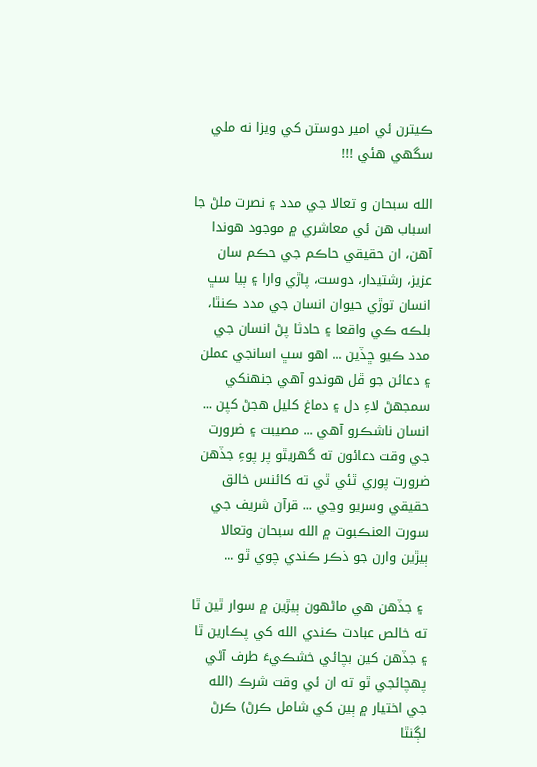ڪيترن ئي امير دوستن کي ويزا نه ملي سگھي هئي !!!

الله سبحان و تعالا جي مدد ۽ نصرت ملڻ جا اسباب هن ئي معاشري ۾ موجود هوندا آهن، ان حقيقي حاڪم جي حڪم سان عزيز، رشتيدار، دوست، پاڙي وارا ۽ ٻيا سڀ انسان توڙي حيوان انسان جي مدد ڪنٿا، بلڪه ڪي واقعا ۽ حادثا پڻ انسان جي مدد ڪيو ڇڏين ... اهو سڀ اسانجي عملن ۽ دعائن جو ڦل هوندو آهي جنهنکي سمجھڻ لاءِ دل ۽ دماغ کليل هجڻ کپن ... انسان ناشڪرو آهي ... مصيبت ۽ ضرورت جي وقت دعائون ته گھريٿو پر پوءِ جڏهن ضرورت پوري ٿئي ٿي ته کائنس خالق حقيقي وسريو وڃي ... قرآن شريف جي سورت العنڪبوت ۾ الله سبحان وتعالا ٻيڙين وارن جو ذڪر ڪندي چوي ٿو ...

 ۽ جڏهن هي ماڻهون ٻيڙين ۾ سوار ٿين ٿا ته خالص عبادت ڪندي الله کي پڪارين ٿا ۽ جڏهن کين بچائي خشڪيءَ طرف آڻي پهچائجي ٿو ته ان ئي وقت شرڪ (الله جي اختيار ۾ ٻين کي شامل ڪرڻ) ڪرڻ لڳنٿا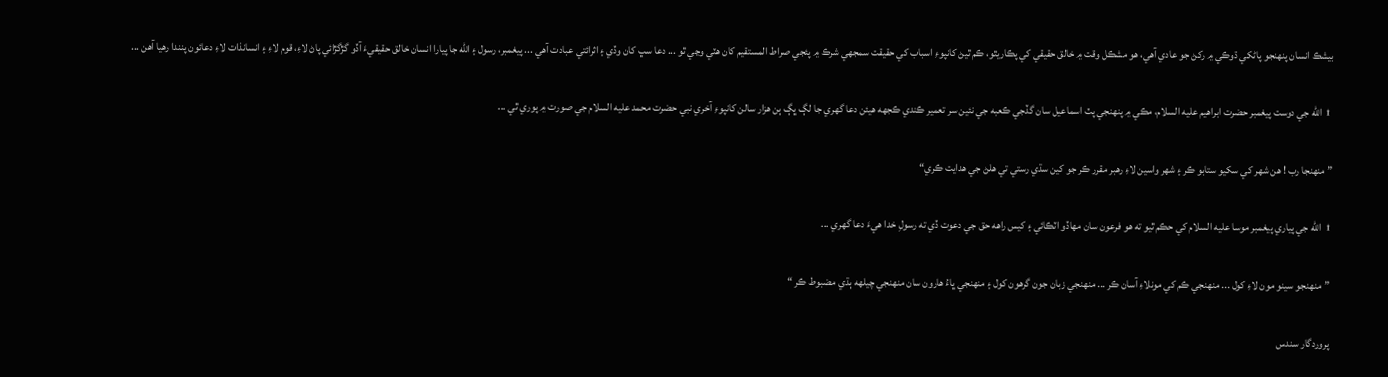بيشڪ انسان پنهنجو پاڻکي ڌوڪي ۾ رکڻ جو عادي آهي، هو مشڪل وقت ۾ خالق حقيقي کي پڪاريٿو، ڪم ٿيڻ کانپوءِ اسباب کي حقيقت سمجھي شرڪ ۾ پئجي صراط المستقيم کان هٽي وڃي ٿو ... دعا سڀ کان وڏي ۽ اثرائتي عبادت آهي ... پيغمبر، رسول ۽ الله جا پيارا انسان خالق حقيقيءَ آڏو گڙگڙائي پاڻ لاءِ، قوم لاءِ ۽ انسانذات لاءِ دعائون پنندا رهيا آهن ...

 ۩  الله جي دوست پيغمبر حضرت ابراهيم عليه السلام، مڪي ۾ پنهنجي پٽ اسماعيل سان گڏجي ڪعبه جي نئين سر تعمير ڪندي ڪجھه هيئن دعا گھري جا لڳ ڀڳ ٻن هزار سالن کانپوءِ آخري نبي حضرت محمد عليه السلام جي صورت ۾ پوري ٿي ...

” منهنجا رب ! هن شهر کي سکيو ستابو ڪر ۽ شهر واسين لاءِ رهبر مقرر ڪر جو کين سڌي رستي تي هلڻ جي هدايت ڪري“

 ۩  الله جي پياري پيغمبر موسا عليه السلام کي حڪم ٿيو ته هو فرعون سان مهاڏو اٽڪائي ۽ کيس راهه حق جي دعوت ڏي ته رسولِ خدا هيءَ دعا گھري ...

 ”منهنجو سينو مون لاءِ کول ... منهنجي ڪم کي مونلاءِ آسان ڪر ... منهنجي زبان جون گرهون کول ۽ منهنجي ڀاءُ هارون سان منهنجي چيلهه ٻڌي مضبوط ڪر “

 پروردگار سندس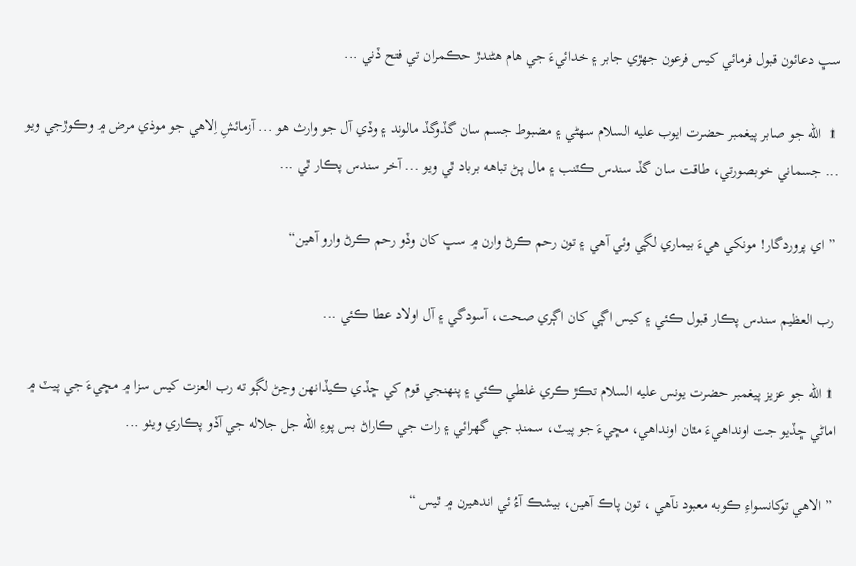سڀ دعائون قبول فرمائي کيس فرعون جهڙي جابر ۽ خدائيءَ جي هام هڻندڙ حڪمران تي فتح ڏني ...

 ۩  الله جو صابر پيغمبر حضرت ايوب عليه السلام سهڻي ۽ مضبوط جسم سان گڏوگڏ مالوند ۽ وڏي آل جو وارث هو ... آزمائشِ اِلاهي جو موذي مرض ۾ وڪوڙجي ويو ... جسماني خوبصورتي، طاقت سان گڏ سندس ڪٽنب ۽ مال پڻ تباهه برباد ٿي ويو ... آخر سندس پڪار ٿي ...

 ” اي پروردگار! مونکي هيءَ بيماري لڳي وئي آهي ۽ تون رحم ڪرڻ وارن ۾ سڀ کان وڏو رحم ڪرڻ وارو آهين“

 رب العظيم سندس پڪار قبول ڪئي ۽ کيس اڳي کان اڳري صحت، آسودگي ۽ آل اولاد عطا ڪئي ...

 ۩ الله جو عزيز پيغمبر حضرت يونس عليه السلام تڪڙ ڪري غلطي ڪئي ۽ پنهنجي قوم کي ڇڏي ڪيڏانهن وڃڻ لڳو ته رب العزت کيس سزا ۾ مڇيءَ جي پيٽ ۾ اماڻي ڇڏيو جت اونداهيءَ مٿان اونداهي، مڇيءَ جو پيٽ، سمنڊ جي گھرائي ۽ رات جي ڪاراڻ بس پوءِ الله جل جلاله جي آڏو پڪاري ويٺو ...

 ” الاهي توکانسواءِ ڪوبه معبود نآهي ، تون پاڪ آهين، بيشڪ آءُ ئي اندهيرن ۾ ٿيس “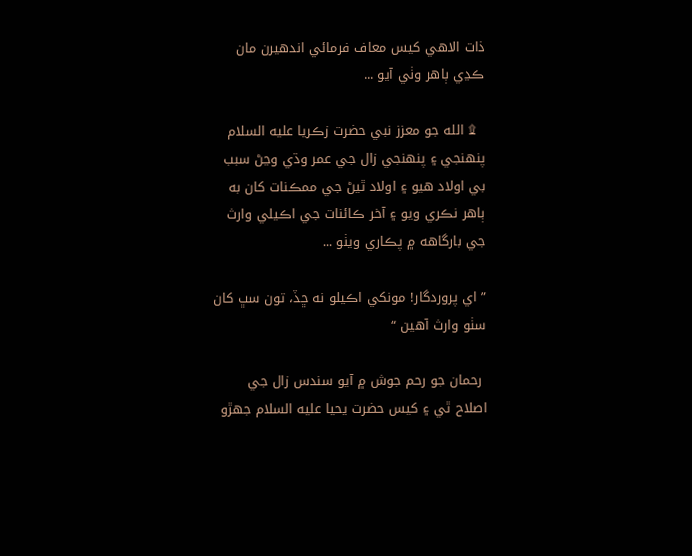ذات الاهي کيس معاف فرمائي اندهيرن مان ڪڍي ٻاهر وٺي آيو ...

  ۩ الله جو معزز نبي حضرت زڪريا عليه السلام پنهنجي ۽ پنهنجي زال جي عمر وڌي وڃڻ سبب بي اولاد هيو ۽ اولاد ٿيڻ جي ممڪنات کان به ٻاهر نڪري ويو ۽ آخر ڪائنات جي اڪيلي وارث جي بارگاهه ۾ پڪاري ويٺو ...

” اي پروردگار! مونکي اڪيلو نه ڇڏ، تون سڀ کان سٺو وارث آهين “

 رحمان جو رحم جوش ۾ آيو سندس زال جي اصلاح ٿي ۽ کيس حضرت يحيا عليه السلام جهڙو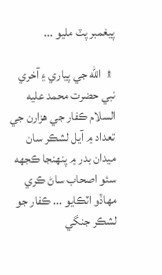پيغمبر پٽ مليو ...

 ۩  الله جي پياري ۽ آخري نبي حضرت محمد عليه السلام ڪفار جي هزارن جي تعداد ۾ آيل لشڪر سان ميدان بدر ۾ پنهنجا ڪجھه سئو اصحاب ساڻ ڪري مهاڏو اٽڪايو ... ڪفار جو لشڪر جنگي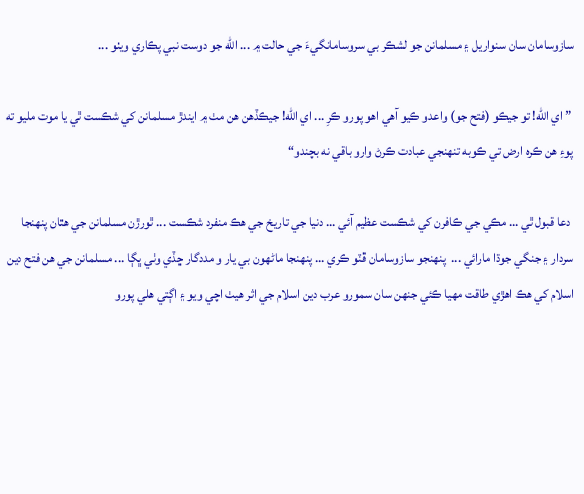سازوسامان سان سنواريل ۽ مسلمانن جو لشڪر بي سروسامانگيءَ جي حالت ۾ ... الله جو دوست نبي پڪاري ويٺو ...

 ” اي الله! تو جيڪو (فتح جو) واعدو ڪيو آهي اهو پورو ڪرِ ... اي الله! جيڪڏهن هن مٺ ۾ ايندڙ مسلمانن کي شڪست ٿي يا موت مليو ته پوءِ هن ڪره ارض تي ڪوبه تنهنجي عبادت ڪرڻ وارو باقي نه بچندو“

 دعا قبول ٿي ... مڪي جي ڪافرن کي شڪست عظيم آئي ... دنيا جي تاريخ جي هڪ منفرد شڪست ... ٿورڙن مسلمانن جي هٿان پنهنجا سردار ۽ جنگي جوڌا مارائي ...  پنهنجو سازوسامان ڦٽو ڪري ... پنهنجا ماڻهون بي يار و مددگار ڇڏي وٺي ڀڳا ... مسلمانن جي هن فتح دين اسلام کي هڪ اهڙي طاقت مهيا ڪئي جنهن سان سمورو عرب دين اسلام جي اثر هيٺ اچي ويو ۽ اڳتي هلي پورو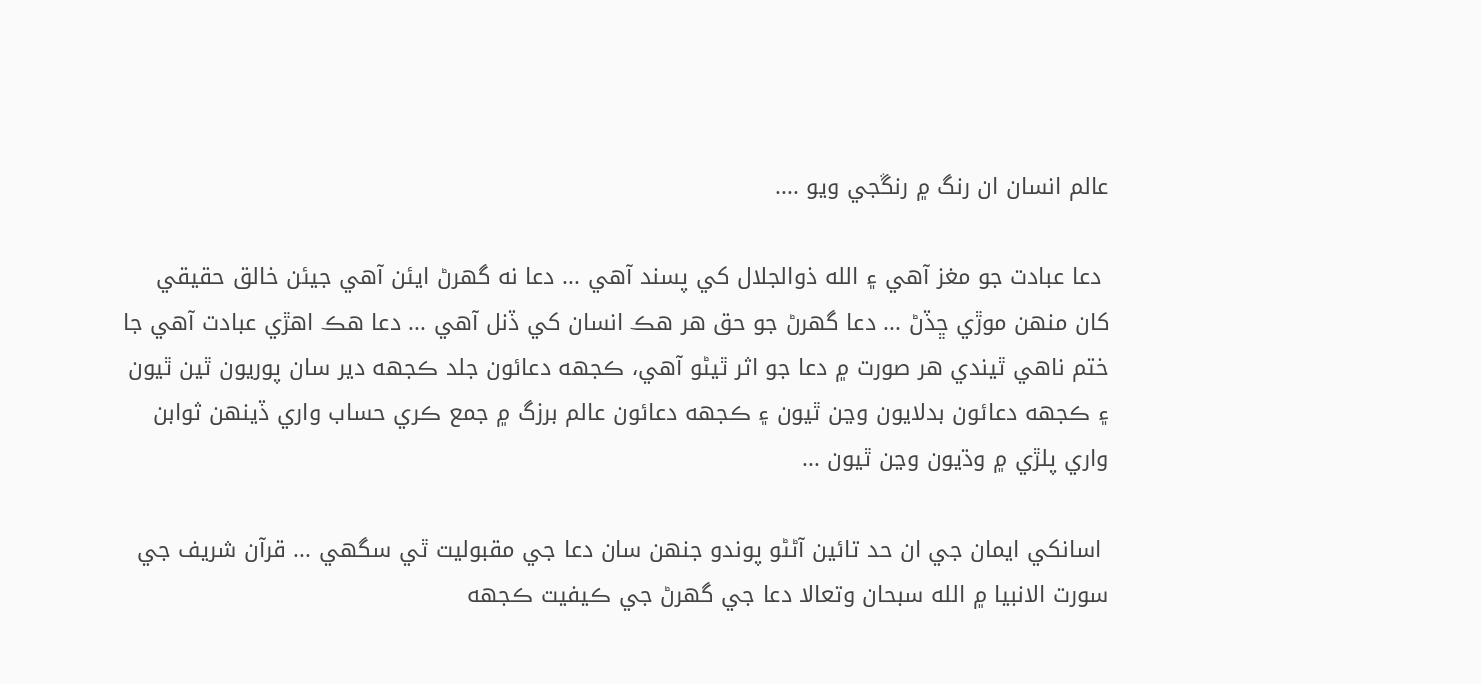عالم انسان ان رنگ ۾ رنڱجي ويو ....

 دعا عبادت جو مغز آهي ۽ الله ذوالجلال کي پسند آهي ... دعا نه گھرڻ ايئن آهي جيئن خالق حقيقي کان منهن موڙي ڇڏڻ ... دعا گھرڻ جو حق هر هڪ انسان کي ڏنل آهي ... دعا هڪ اهڙي عبادت آهي جا ختم ناهي ٿيندي هر صورت ۾ دعا جو اثر ٿيڻو آهي، ڪجھه دعائون جلد ڪجھه دير سان پوريون ٿين ٿيون ۽ ڪجھه دعائون بدلايون وڃن ٿيون ۽ ڪجھه دعائون عالم برزگ ۾ جمع ڪري حساب واري ڏينهن ثوابن واري پلڙي ۾ وڌيون وڃن ٿيون ...

 اسانکي ايمان جي ان حد تائين آڻڻو پوندو جنهن سان دعا جي مقبوليت ٿي سگھي ... قرآن شريف جي سورت الانبيا ۾ الله سبحان وتعالا دعا جي گھرڻ جي ڪيفيت ڪجھه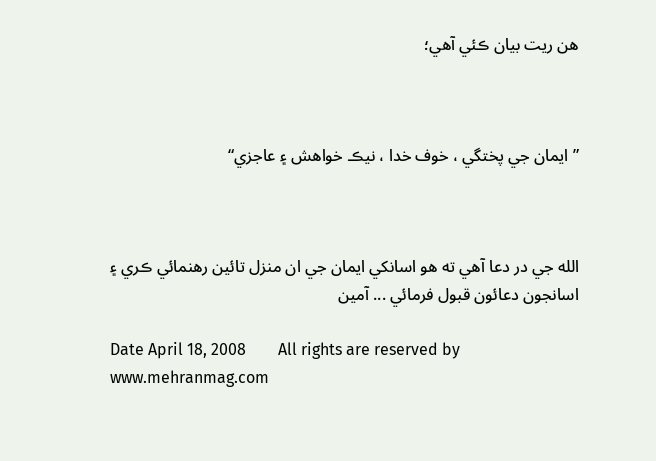هن ريت بيان ڪئي آهي؛



” ايمان جي پختگي ، خوف خدا ، نيڪ خواهش ۽ عاجزي“



الله جي در دعا آهي ته هو اسانکي ايمان جي ان منزل تائين رهنمائي ڪري ۽ اسانجون دعائون قبول فرمائي ... آمين

Date April 18, 2008        All rights are reserved by www.mehranmag.com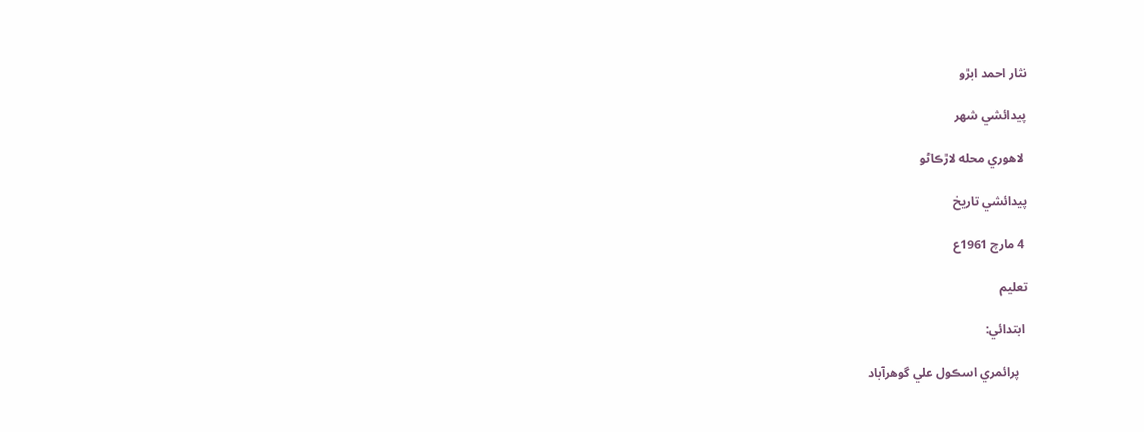نثار احمد ابڙو

پيدائشي شهر

 لاهوري محله لاڙڪاڻو

پيدائشي تاريخ

 4 مارچ 1961ع

تعليم

 ابتدائي:

   پرائمري اسڪول علي گوهرآباد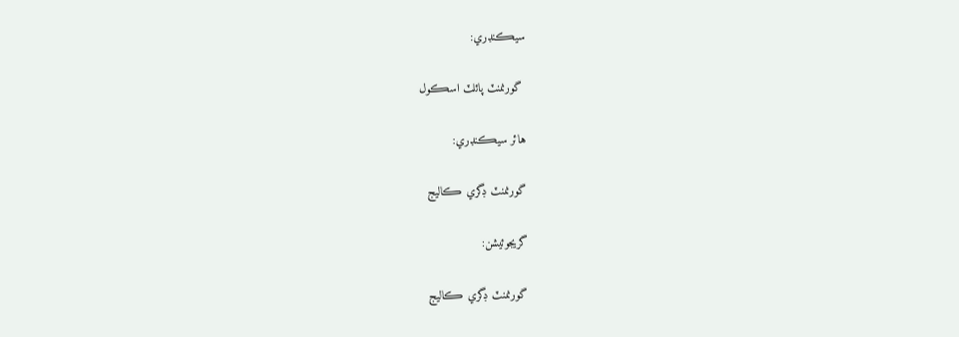سيڪنڊري:

 گورنمنٽ پائلٽ اسڪول

هائر سيڪنڊري:

گورنمنٽ ڊگري ڪاليج

گريجوئيشن:

گورنمنٽ ڊگري ڪاليج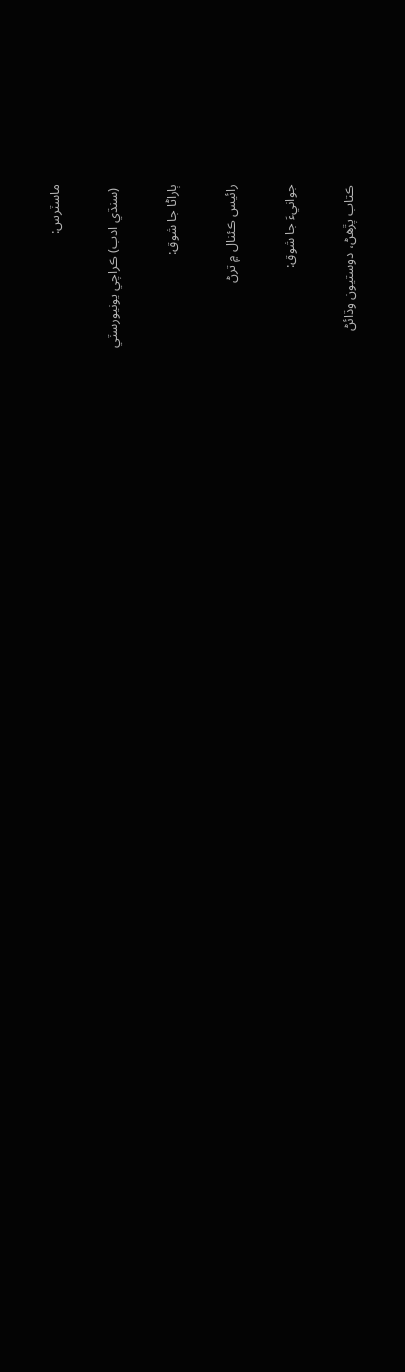ماسٽرس:

 (سنڌي ادب) ڪراچي يونيورسٽي

ٻاراڻا جا شوق:

رائيس ڪئنال ۾ ترڻ

جوانيءَ جا شوق:

ڪتاب پڙهڻ، دوستيون وڌائڻ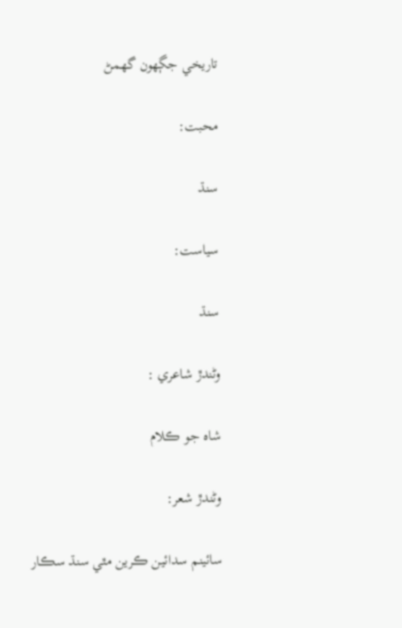تاريخي جڳهون گھمڻ

محبت:

سنڌ

سياست:

سنڌ

وڻندڙ شاعري :

شاه جو ڪلام

وڻندڙ شعر:

سائينم سدائين ڪرين مٿي سنڌ سڪار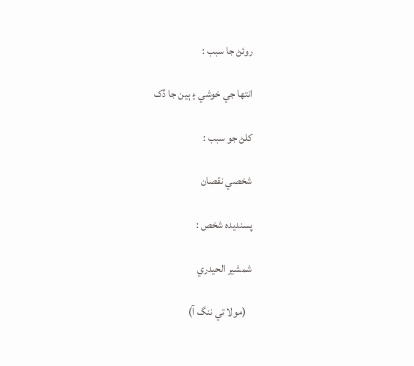روئڻ جا سبب :

انتها جي خوشي ۽ ٻين جا ڏک

کلڻ جو سبب :

شخصي نقصان

پسنديده شخص :

شمشير الحيدري

   (مولا تي ننگ آ)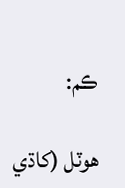ڪم:

هوٽل (کاڌي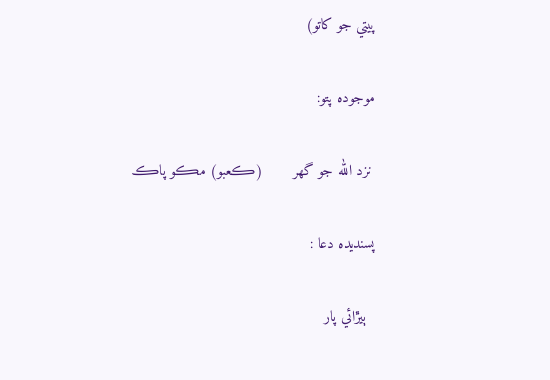پيتي جو کاتو)

موجوده پتو:

 نزد الله جو گھر       (ڪعبو) مڪو پاڪ

پسنديده دعا :

  ٻيڙائي پار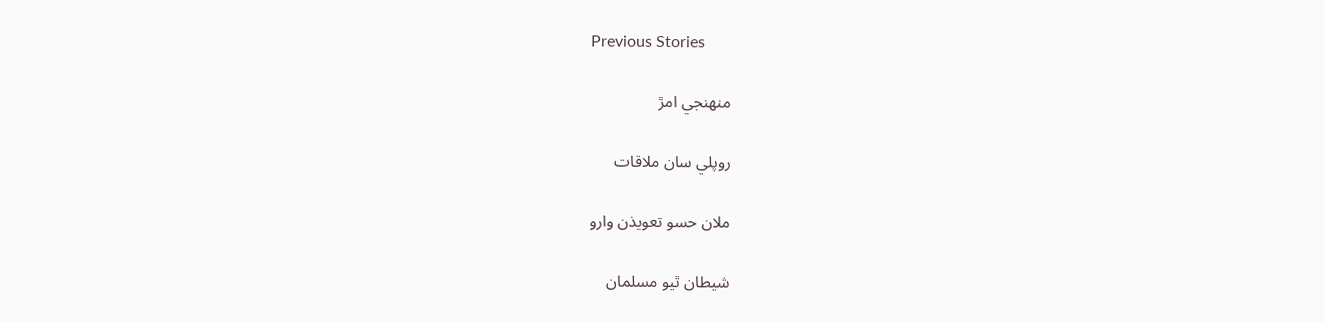Previous Stories

منهنجي امڙ

روپلي سان ملاقات

ملان حسو تعويذن وارو

شيطان ٿيو مسلمان